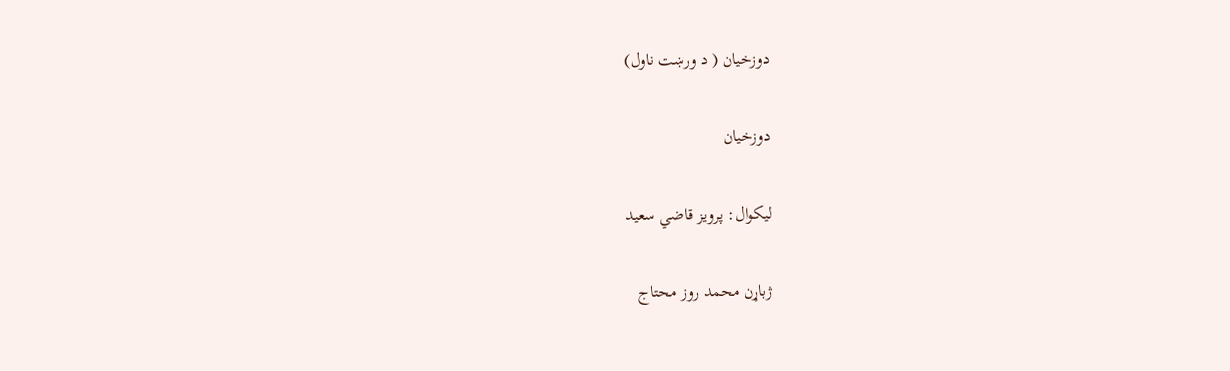دوزخيان ( د ورښت ناول)

دوزخيان

ليكوال: پرويز قاضي سعيد

ژباړن محمد روز محتاج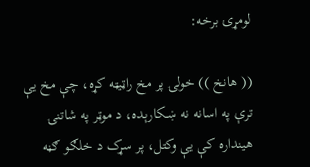لومړۍ برخه:

(( هانخ )) خولۍ پر مخ راټيټه کړه، چې مخ يې ترې په اسانه نه ښـکارېده، د موټر په شاتنۍ هينداره کې يې وکتل، پر سړک د خلګو ګڼه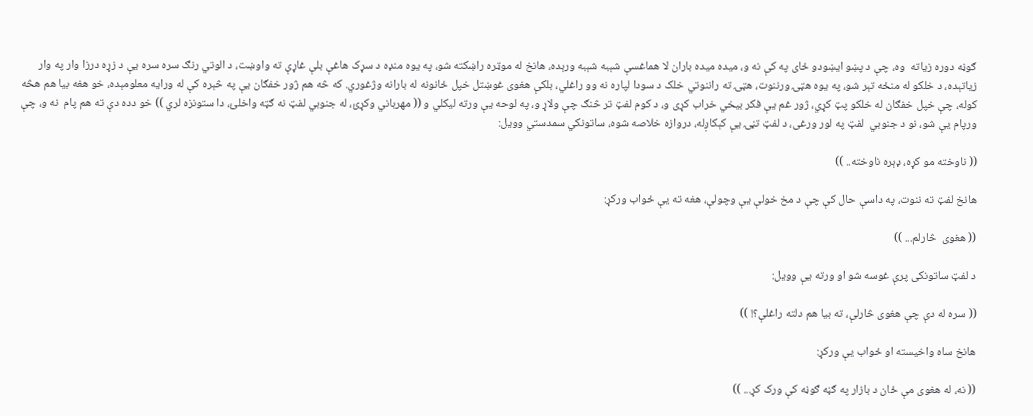ګوڼه دوره زياته  وه، چې د پښو ايښودو ځاى په کې نه و، ميده ميده باران لا هماغسې شېبه شېبه ورېده، هانخ له موټره راښکته شو، په يوه منډه د سړک هاغې بلې غاړې ته واوښت، د الوتي رنګ سره سره يې د زړه درزا وار په وار زياتېده، د خلکو له منځه تېر شو، په يوه هټۍ ورننوت، هټۍ ته راننوتي خلک د سودا لپاره نه وو راغلي، بلکې هغوى غوښتل خپل ځانونه له بارانه وژغوري. که څه هم ژور خفګان يې په څېره کې له ورايه معلومېده، خو هغه بيا هم هڅه کوله، چې خپل خفګان له خلکو پټ کړي، ژور غم يې فکر بيخي خراب کړى و، د کوم لفټ تر څنګ چې ولاړ و، په لوحه يې ورته ليکلي و (( مهرباني وکړئ، له جنوبي لفټ نه ګټه واخلئ، دا ستونزه لري )) خو دده دې ته هم پام  نه و، چې ورپام يې شو، نو د جنوبي  لفټ په لور ورغى، د لفټ تڼۍ يې کېکاږله، دروازه خلاصه شوه، ساتونکي سمدستي وويل:

(( ناوخته مو کړه، ډېره ناوخته.. ))

هانخ لفټ ته ننوت، په داسې حال کې چې د مخ خولې يې وچولې، هغه ته يې ځواب ورکړ:

(( هغوى  څارلم... ))

د لفټ ساتونکى پرې غوسه شو او ورته يې وويل:

(( سره له دې چې هغوى څارلې، ته بيا هم دلته راغلې؟! ))

هانخ ساه واخيسته او ځواب يې ورکړ:

(( نه، له هغوى مې ځان د بازار په ګڼه ګوڼه کې ورک کړ... ))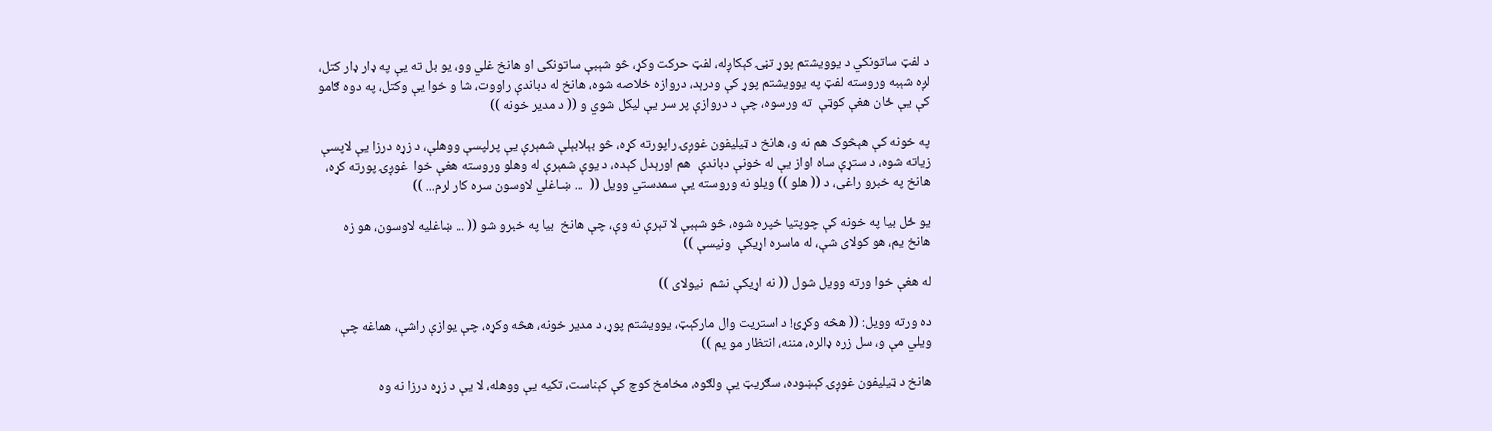د لفټ ساتونکي د يوويشتم پوړ تڼۍ کېکاږله، لفټ حرکت وکړ، څو شېبې ساتونکى او هانخ غلي وو، يو بل ته يې په ډار ډار کتل، لږه شېبه وروسته لفټ په يوويشتم پوړ کې ودرېد، دروازه خلاصه شوه، هانخ له دباندې راووت، شا و خوا يې وکتل، په دوه ګامو کې يې ځان هغې کوټې  ته ورسوه، چې د دروازې پر سر يې ليکل شوي و (( د مدير خونه ))

په خونه کې هېڅوک هم نه و، هانخ د ټيليفون غوږۍ راپورته کړه، څو بېلابېلې شمېرې يې پرلپسې ووهلې، د زړه درزا يې لاپسې زياته شوه، د ستړې ساه اواز يې له خونې دباندې  هم اورېدل کېده، د يوې شمېرې له وهلو وروسته هغې خوا  غوږۍ پورته کړه، هانخ په خبرو راغى، د (( هلو )) ويلو نه وروسته يې سمدستي وويل ((  ... ښـاغلي لاوسون سره کار لرم... ))

يو ځل بيا په خونه کې چوپتيا خپره شوه، څو شېبې لا تېرې نه وې، چې هانخ  بيا په خبرو شو (( ... ښاغليه لاوسون، هو زه هانخ يم، هو کولاى شې، له ماسره اړيکې  ونيسې ))

له هغې خوا ورته وويل شول (( نه اړيکې نشم  نيولاى ))

ده ورته وويل: (( هڅه وکړئ! د استريت وال مارکېټ، يوويشتم پوړ، د مدير خونه، هڅه وکړه، چې يوازې راشې، هماغه چې ويلي مې و، سل زره ډالره، مننه، انتظار مو يم ))

هانخ د ټيليفون غوږۍ کېښوده، سګريټ يې ولګوه، مخامخ کوچ کې کېناست، تکيه يې ووهله، لا يې د زړه درزا نه وه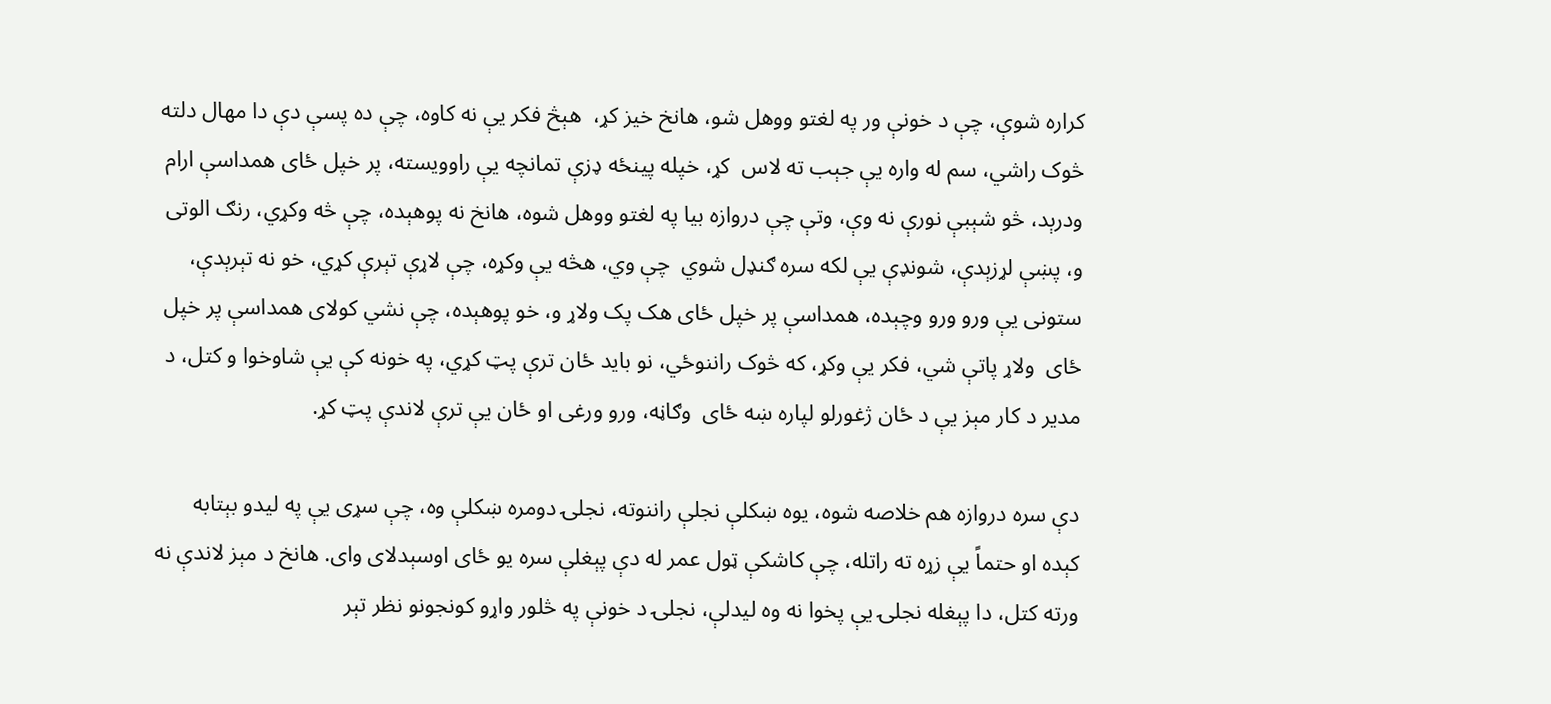کراره شوې، چې د خونې ور په لغتو ووهل شو، هانخ خيز کړ،  هېڅ فکر يې نه کاوه، چې ده پسې دې دا مهال دلته څوک راشي، سم له واره يې جېب ته لاس  کړ، خپله پينځه ډزې تمانچه يې راوويسته، پر خپل ځاى همداسې ارام ودرېد، څو شېبې نورې نه وې، وتې چې دروازه بيا په لغتو ووهل شوه، هانخ نه پوهېده، چې څه وکړي، رنګ الوتى و، پښې لړزېدې، شونډې يې لکه سره ګنډل شوي  چې وي، هڅه يې وکړه، چې لاړې تېرې کړي، خو نه تېرېدې، ستونى يې ورو ورو وچېده، همداسې پر خپل ځاى هک پک ولاړ و، خو پوهېده، چې نشي کولاى همداسې پر خپل ځاى  ولاړ پاتې شي، فکر يې وکړ، که څوک راننوځي، نو بايد ځان ترې پټ کړي، په خونه کې يې شاوخوا و کتل، د مدير د کار مېز يې د ځان ژغورلو لپاره ښه ځاى  وګاڼه، ورو ورغى او ځان يې ترې لاندې پټ کړ.

دې سره دروازه هم خلاصه شوه، يوه ښکلې نجلې راننوته، نجلۍ دومره ښکلې وه، چې سړى يې په ليدو بېتابه کېده او حتماً يې زړه ته راتله، چې کاشکې ټول عمر له دې پېغلې سره يو ځاى اوسېدلاى واى. هانخ د مېز لاندې نه ورته کتل، دا پېغله نجلۍ يې پخوا نه وه ليدلې، نجلۍ د خونې په څلور واړو کونجونو نظر تېر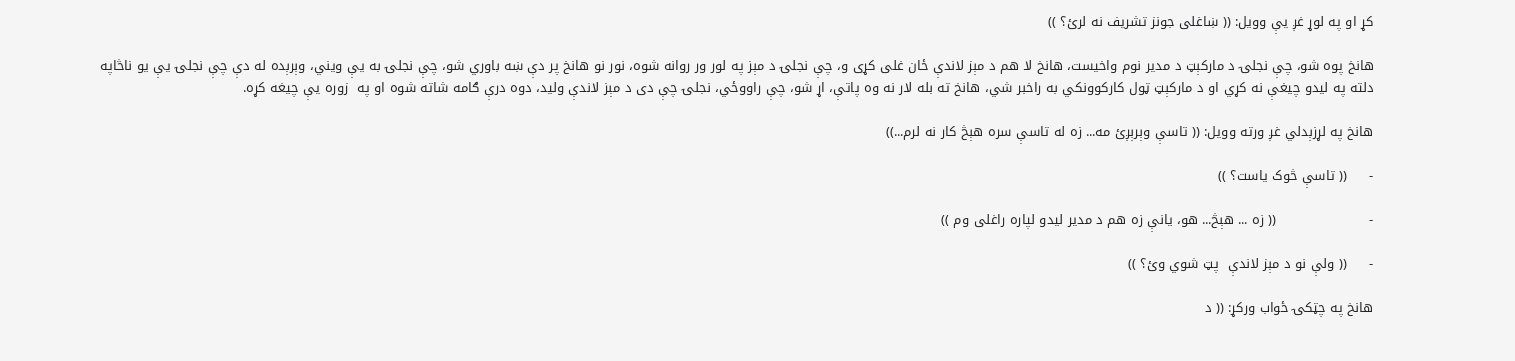کړ او په لوړ غږ يې وويل: (( ښاغلى جونز تشريف نه لرئ؟ ))

هانخ پوه شو، چې نجلۍ د مارکېټ د مدير نوم واخيست، هانخ لا هم د مېز لاندې ځان غلى کړى و، چې نجلۍ د مېز په لور ور روانه شوه، نور نو هانخ پر دې ښه باوري شو، چې نجلۍ به يې ويني، وېرېده له دې چې نجلۍ يې يو ناڅاپه دلته په ليدو چيغې نه کړي او د مارکېټ ټول کارکوونکي به راخبر شي، هانخ ته بله لار نه وه پاتې، اړ شو، چې راووځي، نجلۍ چې دى د مېز لاندې وليد، دوه درې ګامه شاته شوه او په  زوره يې چيغه کړه.

هانخ په لړزېدلي غږ ورته وويل: (( تاسې وېرېږئ مه... زه له تاسې سره هېڅ کار نه لرم...))

-     (( تاسې څوک ياست؟ ))

-                     (( زه ... هېڅ... هو، يانې زه هم د مدير ليدو لپاره راغلى وم ))

-     (( ولې نو د مېز لاندې  پټ شوي وئ؟ ))

هانخ په چټکۍ ځواب ورکړ: (( د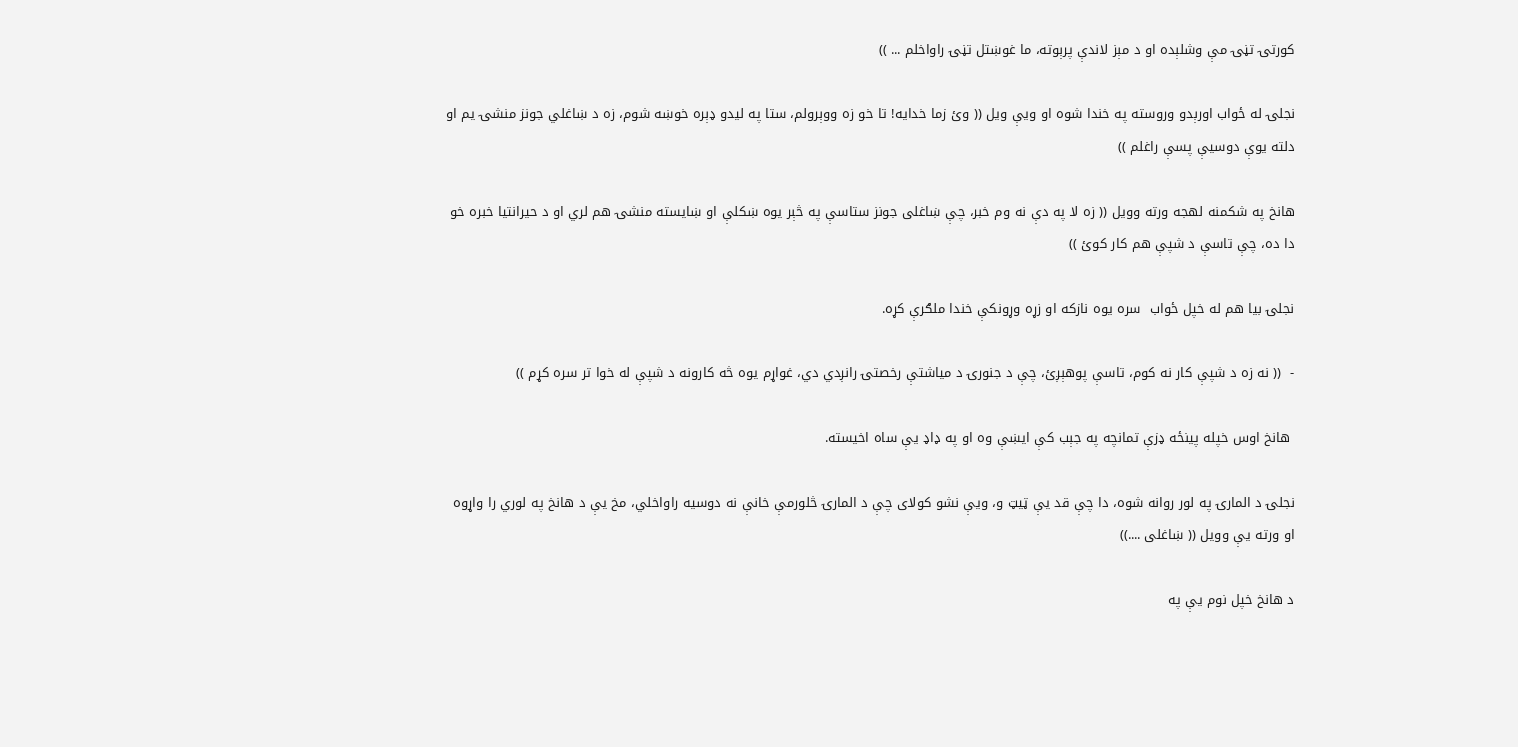کورتۍ تڼۍ مې وشلېده او د مېز لاندې پرېوته، ما غوښتل تڼۍ راواخلم ... ))

نجلۍ له ځواب اورېدو وروسته په خندا شوه او ويې ويل (( وئ زما خدايه! تا خو زه ووېرولم، ستا په ليدو ډېره خوښه شوم، زه د ښاغلي جونز منشۍ يم او دلته يوې دوسيې پسې راغلم ))

هانخ په شکمنه لهجه ورته وويل (( زه لا په دې نه وم خبر، چې ښاغلى جونز ستاسې په څېر يوه ښکلې او ښايسته منشۍ هم لري او د حيرانتيا خبره خو دا ده، چې تاسې د شپې هم کار کوئ ))

نجلۍ بيا هم له خپل ځواب  سره يوه نازکه او زړه وړونکې خندا ملګرې کړه.

-  (( نه زه د شپې کار نه کوم، تاسې پوهېږئ، چې د جنورۍ د مياشتې رخصتۍ رانږدي دي، غواړم يوه څه کارونه د شپې له خوا تر سره کړم ))

 هانخ اوس خپله پينځه ډزې تمانچه په جېب کې ايښې وه او په ډاډ يې ساه اخيسته.

نجلۍ د المارۍ په لور روانه شوه، دا چې قد يې ټيټ و، ويې نشو کولاى چې د المارۍ څلورمې خانې نه دوسيه راواخلي، مخ يې د هانخ په لوري را واړوه او ورته يې وويل (( ښاغلى ....))

د هانخ خپل نوم يې په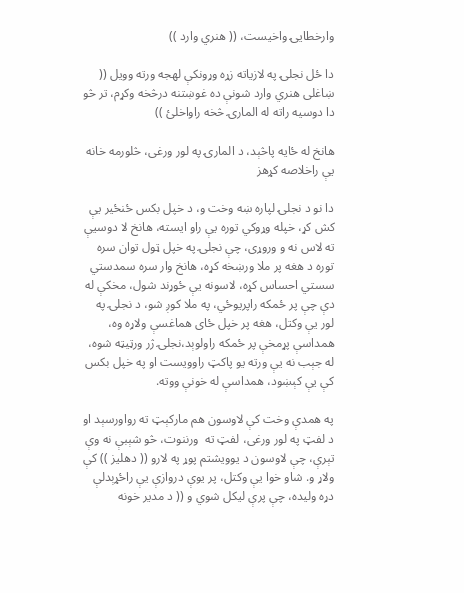وارخطايۍ واخيست، (( هنري وارد ))

دا ځل نجلۍ په لازياته زړه وړونکې لهجه ورته وويل (( ښاغلى هنري وارد شونې ده غوښتنه درڅخه وکړم، تر څو دا دوسيه راته له المارۍ څخه راواخلئ ))

هانخ له ځايه پاڅېد، د المارۍ په لور ورغى، څلورمه خانه يې راخلاصه کړهز

دا نو د نجلۍ لپاره ښه وخت و، د خپل بکس ځنځير يې  کش کړ، خپله وړوکي توره يې راو ايسته، هانخ لا دوسيې ته لاس نه و وروړى، چې نجلۍ په خپل ټول توان سره توره د هغه پر ملا ورښخه کړه، هانخ وار سره سمدستي سستي احساس کړه، لاسونه يې ځوړند شول، مخکې له دې چې پر ځمکه راپريوځي، په ملا کوږ شو، د نجلۍ په لور يې وکتل، هغه پر خپل ځاى هماغسې ولاړه وه، همداسې پړمخې پر ځمکه راولوېد،نجلۍ ژر ورټيټه شوه، له جېب نه يې ورته يو پاکټ راوويست او په خپل بکس کې يې کېښود، همداسې له خونې ووته.

په همدې وخت کې لاوسون هم مارکېټ ته رواورسېد او د لفټ په لور ورغى، لفټ ته  ورننوت، څو شېبې نه وې تېرې، چې لاوسون د يوويشتم پوړ په لارو (( دهليز )) کې ولاړ و. شاو خوا يې وکتل، پر يوې دروازې يې راځړېدلې دړه وليده، چې پرې ليکل شوي و (( د مدير خونه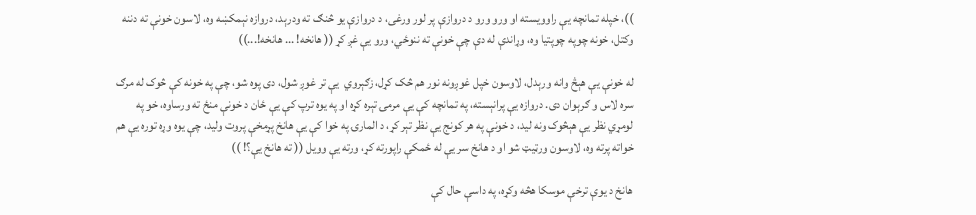))، خپله تمانچه يې راوويسته او ورو ورو د دروازې پر لور ورغى، د دروازې يو څنګ ته ودرېد، دروازه نېمکښه وه، لاسون خونې ته دننه وکتل، خونه چوپه چوپتيا وه، وړاندې له دې چې خونې ته ننوځي، ورو يې غږ کړ (( هانخه! ... هانخه!...))

له خونې يې هېڅ وانه ورېدل، لاوسون خپل غوږونه نور هم څک کړل، زګېروي  يې تر غوږ شول، دى پوه شو، چې په خونه کې څوک له مرګ سره لاس و ګرېوان دى. دروازه يې پرانېسته، په تمانچه کې يې مرمۍ تېره کړه او په يوه ترپ کې يې ځان د خونې منځ ته ورساوه، خو په لومړي نظر يې هېڅوک ونه ليد، د خونې په هر کونج يې نظر تېر کړ، د المارۍ په خوا کې يې هانخ پړمخې پروت وليد، چې يوه وړه توره يې هم خواته پرته وه، لاوسون ورټيټ شو او د هانخ سر يې له ځمکې راپورته کړ، ورته يې وويل (( ته هانخ يې؟! ))

هانخ د يوې ترخې موسکا هڅه وکړه، په داسې حال کې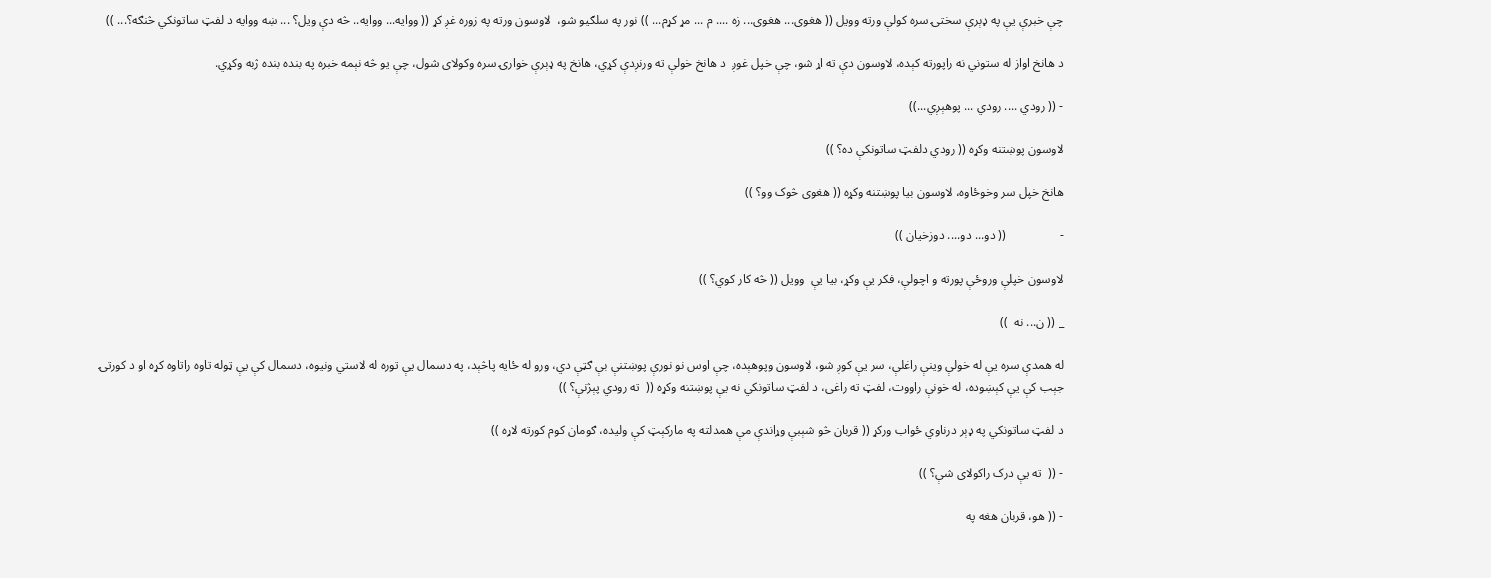چې خبرې يې په ډېرې سختۍ سره کولې ورته وويل (( هغوى... هغوى... زه .... م ... مړ کړم... )) نور په سلګيو شو،  لاوسون ورته په زوره غږ کړ (( ووايه... ووايه.. څه دې ويل؟ ... ښه ووايه د لفټ ساتونکي څنګه؟... ))

د هانخ اواز له ستوني نه راپورته کېده، لاوسون دې ته اړ شو، چې خپل غوږ  د هانخ خولې ته ورنږدې کړي، هانخ په ډېرې خوارۍ سره وکولاى شول، چې يو څه نېمه خبره په بنده بنده ژبه وکړي.

- (( رودي .... رودي ... پوهېږي...))

لاوسون پوښتنه وکړه (( رودي دلفټ ساتونکې ده؟ ))

هانخ خپل سر وخوځاوه، لاوسون بيا پوښتنه وکړه (( هغوى څوک وو؟ ))

-                 (( دو... دو.... دوزخيان ))

لاوسون خپلې وروځې پورته و اچولې، فکر يې وکړ، بيا يې  وويل (( څه کار کوي؟ ))

_ (( ن... نه  ))

له همدې سره يې له خولې وينې راغلې، سر يې کوږ شو، لاوسون وپوهېده، چې اوس نو نورې پوښتنې بې ګټې دي، ورو له ځايه پاڅېد، په دسمال يې توره له لاستي ونيوه، دسمال کې يې ټوله تاوه راتاوه کړه او د کورتۍ جېب کې يې کېښوده، له خونې راووت، لفټ ته راغى، د لفټ ساتونکي نه يې پوښتنه وکړه ((  ته رودي پېژنې؟ ))

د لفټ ساتونکي په ډېر درناوي ځواب ورکړ (( قربان څو شېبې وړاندې مې همدلته په مارکېټ کې وليده، ګومان کوم کورته لاړه ))

- ((  ته يې درک راکولاى شې؟ ))

- (( هو، قربان هغه په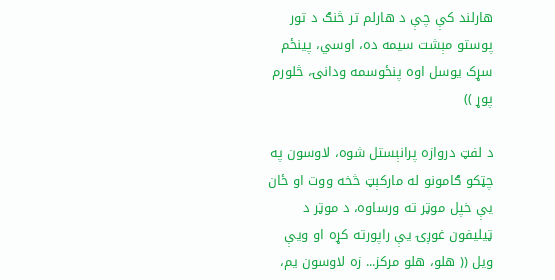هارلند کې چې د هارلم تر څنګ د تور پوستو مېشت سيمه ده، اوسي، پينځم سړک يوسل اوه پنځوسمه ودانۍ، څلورم پوړ ))

د لفټ دروازه پرانېستل شوه، لاوسون په چټکو ګامونو له مارکېټ څخه ووت او ځان يې خپل موټر ته ورساوه، د موټر د ټيليفون غوږۍ يې راپورته کړه او ويې ويل (( هلو، هلو مرکز... زه لاوسون يم،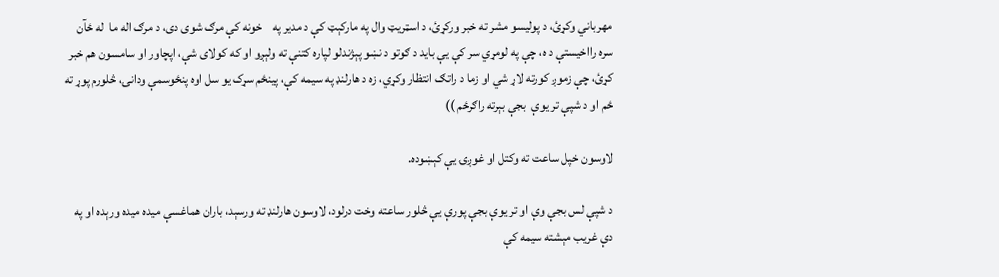مهرباني وکړئ، د پوليسو مشر ته خبر ورکړئ، د اسټريټ وال په مارکېټ کې د مدير په    خونه کې مرګ شوى دى، د مرګ اله ما  له ځآن سره رااخيستې د ه، چې په لومړي سر کې يې بايد د ګوتو د نښو پېژندلو لپاره کتنې ته ولېږو او که کولاى شې، اپچاور او سامسون هم خبر کړئ، چې زموږ کورته لاړ شي او زما د راتګ انتظار وکړي، زه د هارلنډ په سيمه کې، پينځم سړک يو سل اوه پنځوسمې ودانۍ، څلورم پوړ ته ځم او د شپې تر يوې  بجې بېرته راګرځم ))

لاوسون خپل ساعت ته وکتل او غوږۍ يې کېښوده.

د شپې لس بجې وې او تر يوې بجې پورې يې څلور ساعته وخت درلود، لاوسون هارلنډ ته ورسېد، باران هماغسې ميده ميده ورېده او په دې غريب مېشته سيمه کې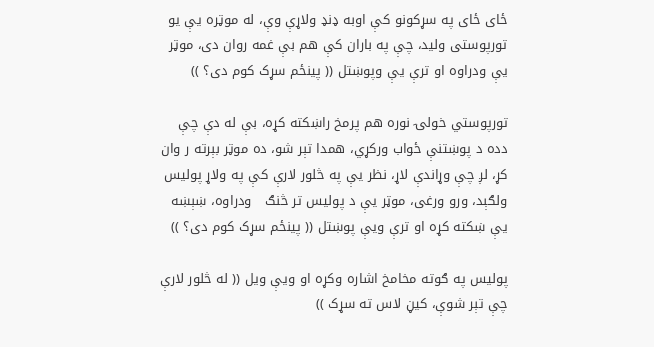ځاى ځاى په سړکونو کې اوبه ډنډ ولاړې وې، له موټره يې يو تورپوستى وليد، چې په باران کې هم بې غمه روان دى، موټر يې ودراوه او ترې يې وپوښتل (( پينځم سړک کوم دى؟ ))

تورپوستي خولۍ نوره هم پرمخ راښکته کړه، بې له دې چې دده د پوښتنې ځواب ورکړي، همدا تېر شو، ده موټر بېرته ر وان کړ، لږ چې وړاندې لاړ، نظر يې په څلور لارې کې په ولاړ پوليس  ولګېد، ورو ورغى، موټر يې د پوليس تر څنګ   ودراوه، ښېښه يې ښکته کړه او ترې ويې پوښتل (( پينځم سړک کوم دى؟ ))

پوليس په ګوته مخامخ اشاره وکړه او ويې ويل (( له څلور لارې چې تېر شوې، کيڼ لاس ته سړک ))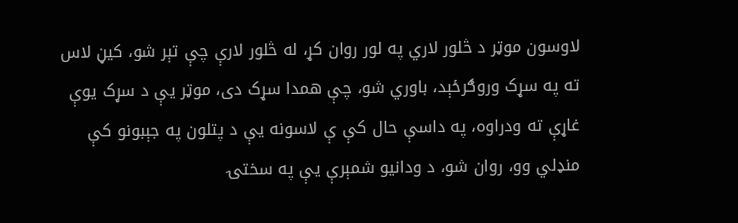لاوسون موټر د څلور لاري په لور روان کړ، له څلور لارې چې تېر شو، کيڼ لاس ته په سړک وروګرځېد، باوري شو، چې همدا سړک دى، موټر يې د سړک يوې غاړې ته ودراوه، په داسې حال کې ې لاسونه يې د پتلون په جېبونو کې منډلي وو، روان شو، د ودانيو شمېرې يې په سختۍ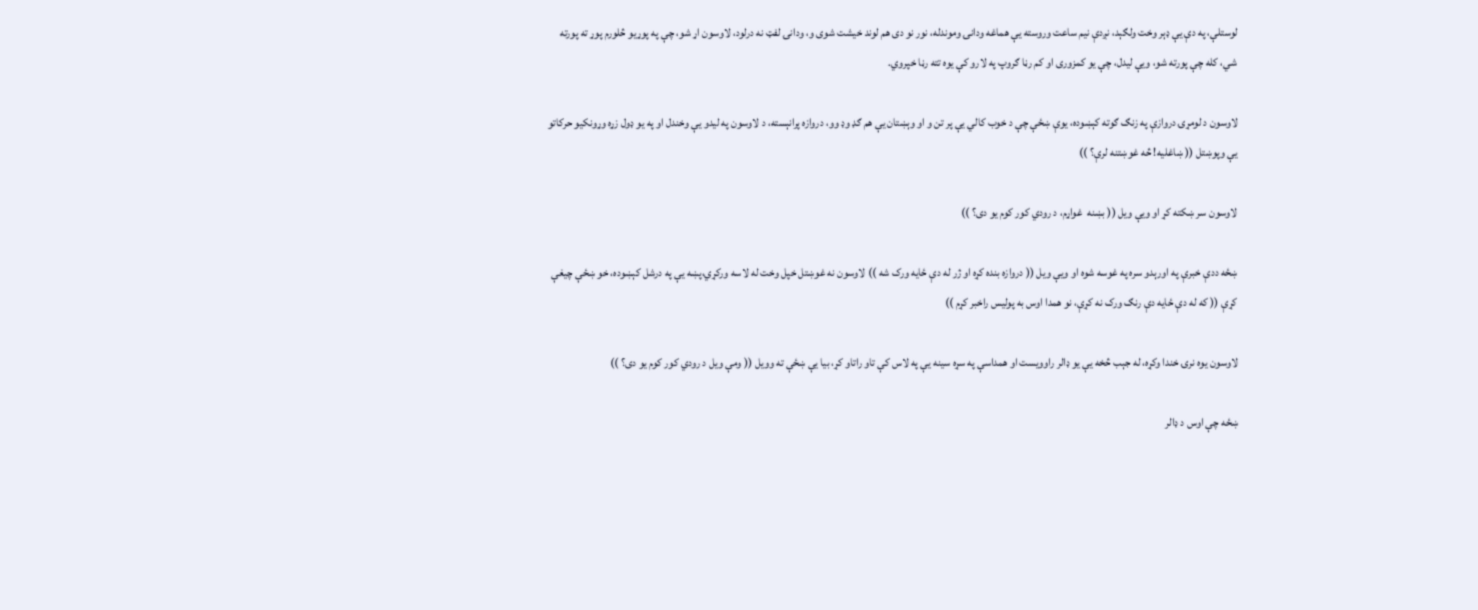لوستلې، په دې يې ډېر وخت ولګېد، نږدې نيم ساعت وروسته يې هماغه ودانۍ وموندله، نور نو دى هم لوند خيشت شوى و، ودانۍ لفټ نه درلود، لاوسون اړ شو، چې په پوړيو څلورم پوړ ته پورته شي، کله چې پورته شو، ويې ليدل، چې يو کمزورى او کم رڼا ګروپ په لارو کې يوه تته رڼا خپروي.

لاوسون د لومړۍ دروازې په زنګ ګوته کېښوده، يوې ښځې چې د خوب کالي يې پر تن و او وېښتان يې هم ګډ وډ وو، دروازه پرانېسته، د لاوسون په ليدو يې وخندل او په يو ډول زړه وړونکيو حرکاتو يې وپوښتل (( ښاغليه! څه غوښتنه لرې؟ ))

لاوسون سر ښکته کړ او ويې ويل (( بښنه  غواړم، د رودي کور کوم يو دى؟ ))

ښځه ددې خبرې په اورېدو سره په غوسه شوه او ويې ويل (( دروازه بنده کړه او ژر له دې ځايه ورک شه )) لاوسون نه غوښتل خپل وخت له لاسه ورکړي،پښه يې په درشل کېښوده، خو ښځې چيغې کړې (( که له دې ځايه دې رنګ ورک نه کړې، نو همدا اوس به پوليس راخبر کړم ))

لاوسون يوه نرۍ خندا وکړه، له جېب څخه يې يو ډالر راوويست او همداسې په سړه سينه يې په لاس کې تاو راتاو کړ، بيا يې ښځې ته وويل (( ومې ويل د رودي کور کوم يو دى؟ ))

ښځه چې اوس د ډالر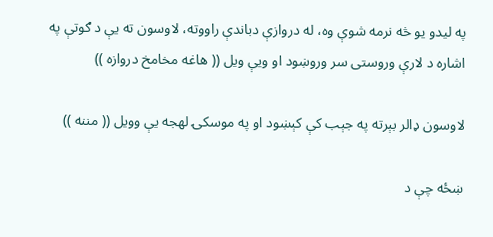په ليدو يو څه نرمه شوې وه، له دروازې دباندې راووته، لاوسون ته يې د ګوتې په اشاره د لارې وروستى سر وروښود او ويې ويل (( هاغه مخامخ دروازه ))

لاوسون ډالر بېرته په جېب کې کېښود او په موسکۍ لهجه يې وويل (( مننه ))

ښځه چې د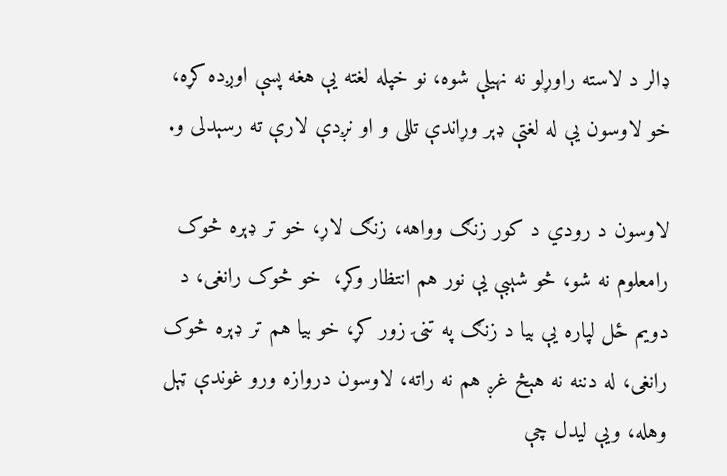ډالر د لاسته راوړلو نه نهيلې شوه، نو خپله لغته يې هغه پسې اوږده کړه، خو لاوسون يې له لغتې ډېر وړاندې تللى و او نږدې لارې ته رسېدلى و.

لاوسون د رودي د کور زنګ وواهه، زنګ لاړ، خو تر ډېره څوک رامعلوم نه شو، څو شېبې يې نور هم انتظار وکړ،  خو څوک رانغى، د دويم ځل لپاره يې بيا د زنګ په تڼۍ زور کړ، خو بيا هم تر ډېره څوک رانغى، له دننه نه هېڅ غږ هم نه راته، لاوسون دروازه ورو غوندې ټېل وهله، ويې ليدل چې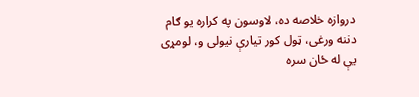دروازه خلاصه ده، لاوسون په کراره يو ګام دننه ورغى، ټول کور تيارې نيولى و، لومړى يې له ځان سره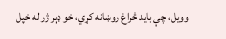وويل، چې بايد څراغ روښانه کړي، خو ډېر ژر له خپل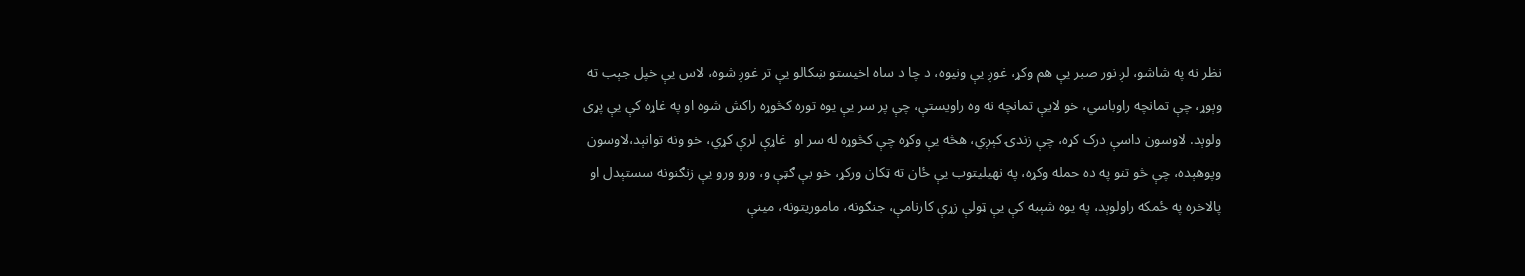نظر نه په شاشو، لږ نور صبر يې هم وکړ، غوږ يې ونيوه، د چا د ساه اخيستو ښکالو يې تر غوږ شوه، لاس يې خپل جېب ته وېوړ، چې تمانچه راوباسي، خو لايې تمانچه نه وه راويستې، چې پر سر يې يوه توره کڅوړه راکش شوه او په غاړه کې يې پړى ولوېد. لاوسون داسې درک کړه، چې زندۍ کېږي، هڅه يې وکړه چې کڅوړه له سر او  غاړې لرې کړي، خو ونه توانېد،لاوسون وپوهېده، چې څو تنو په ده حمله وکړه، په نهيليتوب يې ځان ته ټکان ورکړ، خو بې ګټې و، ورو ورو يې زنګنونه سستېدل او پالاخره په ځمکه راولوېد، په يوه شېبه کې يې ټولې زړې کارنامې، جنګونه، ماموريتونه، مينې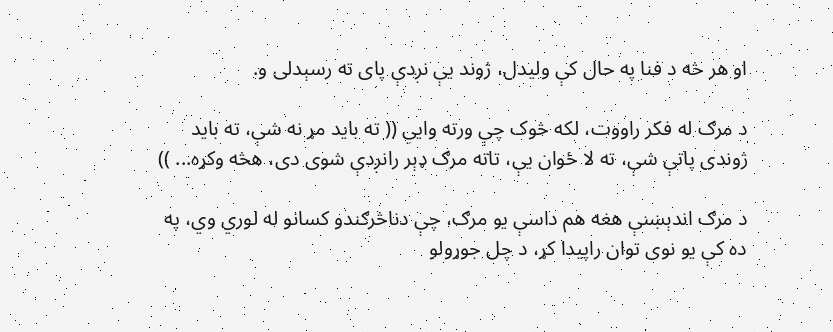او هر څه د فنا په حال کې وليدل، ژوند يې نږدې پاى ته رسېدلى و.

د مرګ له فکر راووت، لکه څوک چې ورته وايي (( ته بايد مړ نه شې، ته بايد ژوندى پاتې شې، ته لا ځوان يې، تاته مرګ ډېر رانږدې شوى دى، هڅه وکړه... ))

د مرګ اندېښنې هغه هم داسې يو مرګ، چې دناڅرګندو کسانو له لوري وي، په ده کې يو نوى توان راپيدا کړ، د چل جوړولو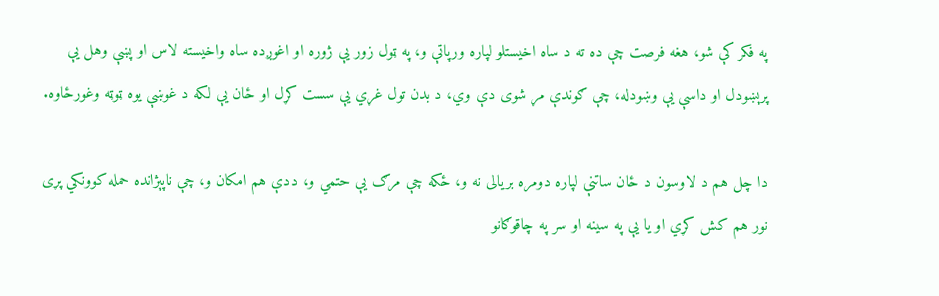په فکر کې شو، هغه فرصت چې ده ته د ساه اخيستلو لپاره ورپاتې و، په ټول زور يې ژوره او اغوږده ساه واخيسته لاس او پښې وهل يې پرېښودل او داسې يې وښودله، چې ګوندې مړ شوى دې وي، د بدن تول غړي يې سست کړل او ځان يې لکه د غوښې يوه ټوټه وغورځاوه.

دا چل هم د لاوسون د ځان ساتنې لپاره دومره بريالى نه و، ځکه چې مرګ يې حتمي و، ددې هم امکان و، چې ناپېژانده حمله کوونکي پړى نور هم کش کړي او يا يې په سينه او سر په چاقوګانو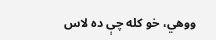ووهي، خو کله چې ده لاس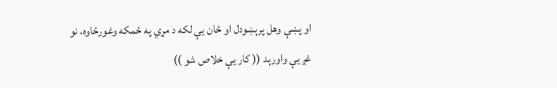او پښې وهل پرېښودل او ځان يې لکه د مړي په ځمکه وغورځاوه، نو غږ يې واورېد (( کار يې خلاص شو ))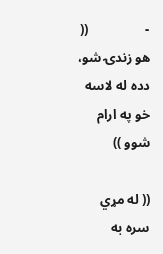-                 (( هو زندۍ شو، دده له لاسه خو په ارام شوو ))

(( له مړي سره به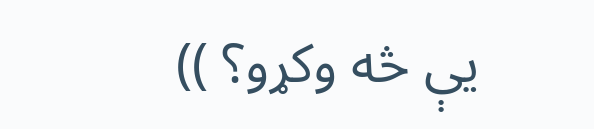يې څه وکړو؟ ))